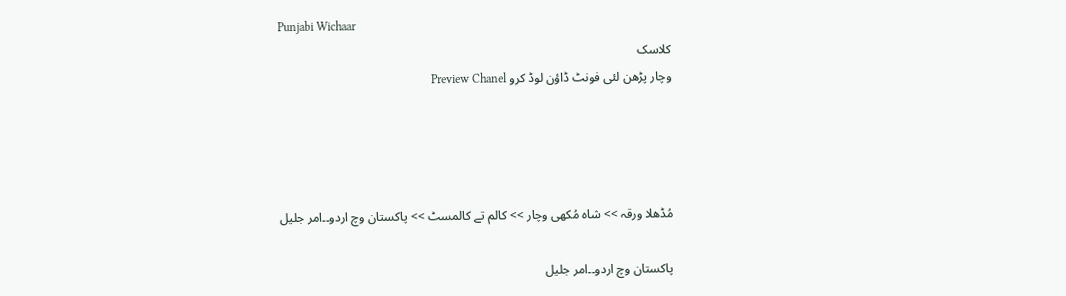Punjabi Wichaar
کلاسک
وچار پڑھن لئی فونٹ ڈاؤن لوڈ کرو Preview Chanel




مُڈھلا ورقہ >> شاہ مُکھی وچار >> کالم تے کالمسٹ >> پاکستان وچ اردو۔۔امر جلیل

پاکستان وچ اردو۔۔امر جلیل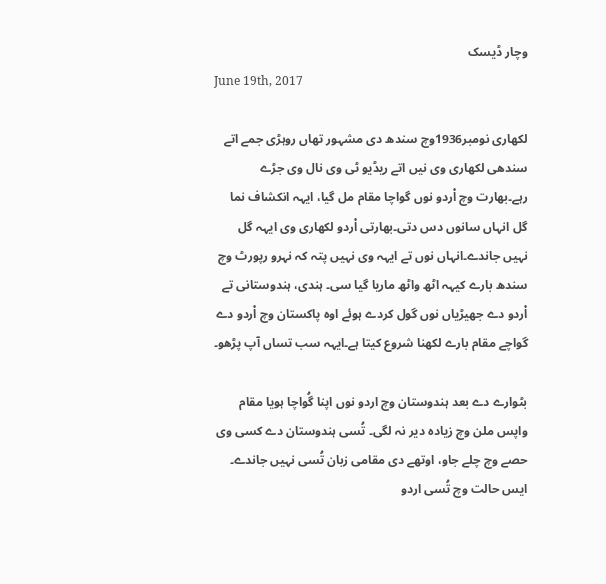وچار ڈیسک
June 19th, 2017

لکھاری نومبر1936وچ سندھ دی مشہور تھاں روہڑی جمے اتے سندھی لکھاری وی نیں اتے ریڈیو ٹی وی نال وی جڑے رہے۔بھارت وچ اْردو نوں گواچا مقام مل گیا، ایہہ انکشاف نما گل انہاں سانوں دس دتی۔بھارتی اْردو لکھاری وی ایہہ گل نہیں جاندے۔انہاں نوں تے ایہہ وی نہیں پتہ کہ نہرو رپورٹ وچ سندھ بارے کیہہ اٹھ واٹھ ماریا گیا سی۔ ہندی، ہندوستانی تے اْردو دے جھیڑیاں نوں گول کردے ہوئے اوہ پاکستان وچ اْردو دے گواچے مقام بارے لکھنا شروع کیتا ہے۔ایہہ سب تساں آپ پڑھو۔

بٹوارے دے بعد ہندوستان وچ اردو نوں اپنا گُواچا ہویا مقام واپس ملن وچ زیادہ دیر نہ لگی۔ تُسی ہندوستان دے کسی وی حصے وچ چلے جاو، اوتھے دی مقامی زبان تُسی نہیں جاندے۔ ایس حالت وچ تُسی اردو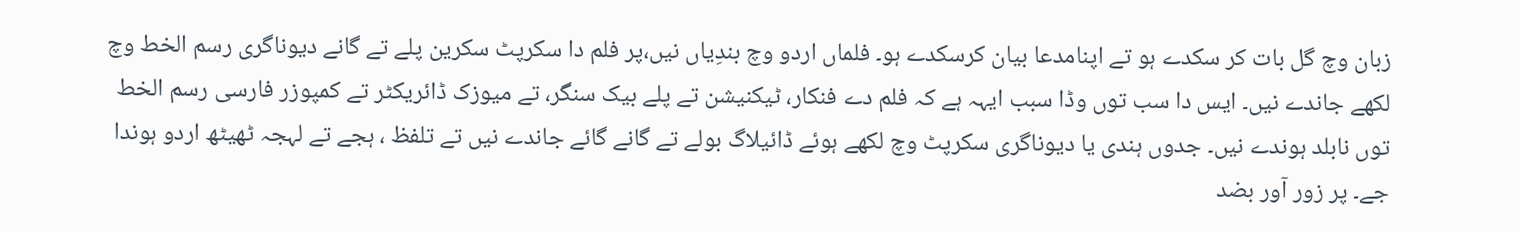زبان وچ گل بات کر سکدے ہو تے اپنامدعا بیان کرسکدے ہو۔ فلماں اردو وچ بندِیاں نیں،پر فلم دا سکرپٹ سکرین پلے تے گانے دیوناگری رسم الخط وچ لکھے جاندے نیں۔ ایس دا سب توں وڈا سبب ایہہ ہے کہ فلم دے فنکار، ٹیکنیشن تے پلے بیک سنگر، تے میوزک ڈائریکٹر تے کمپوزر فارسی رسم الخط توں نابلد ہوندے نیں۔ جدوں ہندی یا دیوناگری سکرپٹ وچ لکھے ہوئے ڈائیلاگ بولے تے گانے گائے جاندے نیں تے تلفظ ، ہجے تے لہجہ ٹھیٹھ اردو ہوندا جے۔ پر زور آور بضد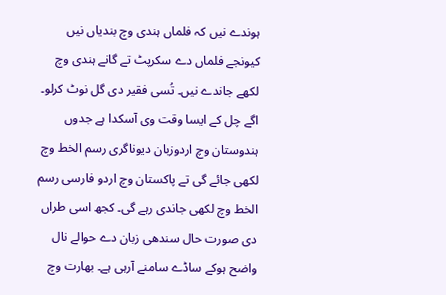ہوندے نیں کہ فلماں ہندی وچ بندیاں نیں کیونجے فلماں دے سکرپٹ تے گانے ہندی وچ لکھے جاندے نیں۔ تُسی فقیر دی گل نوٹ کرلو۔ اگے چل کے ایسا وقت وی آسکدا ہے جدوں ہندوستان وچ اردوزبان دیوناگری رسم الخط وچ لکھی جائے گی تے پاکستان وچ اردو فارسی رسم الخط وچ لکھی جاندی رہے گی۔ کجھ اسی طراں دی صورت حال سندھی زبان دے حوالے نال واضح ہوکے ساڈے سامنے آرہی ہے۔ بھارت وچ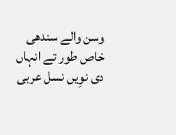وسن والے سندھی خاص طور تے انہاں دی نوِیں نسل عربی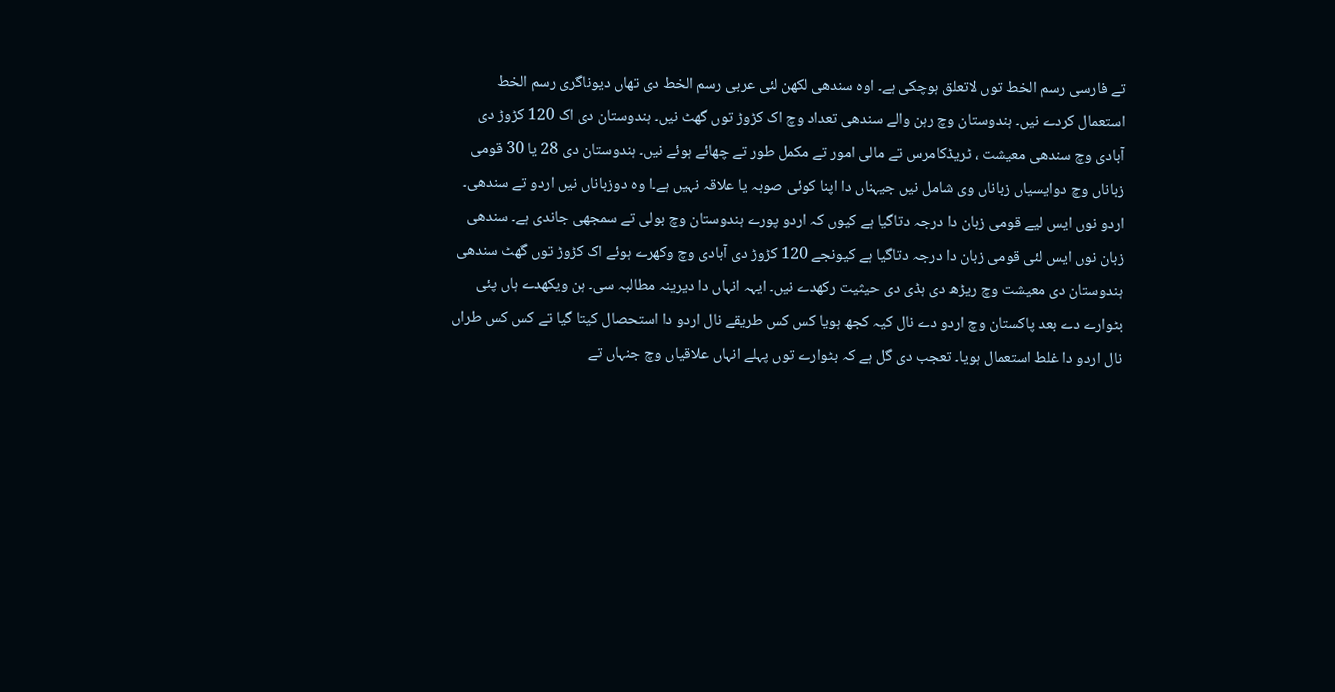تے فارسی رسم الخط توں لاتعلق ہوچکی ہے۔ اوہ سندھی لکھن لئی عربی رسم الخط دی تھاں دیوناگری رسم الخط استعمال کردے نیں۔ ہندوستان وچ رہن والے سندھی تعداد وچ اک کڑوڑ توں گھٹ نیں۔ ہندوستان دی اک 120 کڑوڑ دی آبادی وچ سندھی معیشت ، ٹریڈکامرس تے مالی امور تے مکمل طور تے چھائے ہوئے نیں۔ ہندوستان دی 28 یا 30 قومی زباناں وچ دوایسیاں زباناں وی شامل نیں جیہناں دا اپنا کوئی صوبہ یا علاقہ نہیں ہے۔ا وہ دوزباناں نیں اردو تے سندھی۔ اردو نوں ایس لیے قومی زبان دا درجہ دتاگیا ہے کیوں کہ اردو پورے ہندوستان وچ بولی تے سمجھی جاندی ہے۔ سندھی زبان نوں ایس لئی قومی زبان دا درجہ دتاگیا ہے کیونجے 120 کڑوڑ دی آبادی وچ وکھرے ہوئے اک کڑوڑ توں گھٹ سندھی ہندوستان دی معیشت وچ ریڑھ دی ہڈی دی حیثیت رکھدے نیں۔ ایہہ انہاں دا دیرینہ مطالبہ سی۔ ہن ویکھدے ہاں پئی بٹوارے دے بعد پاکستان وچ اردو دے نال کیہ کجھ ہویا کس کس طریقے نال اردو دا استحصال کیتا گیا تے کس کس طراں نال اردو دا غلط استعمال ہویا۔ تعجب دی گل ہے کہ بٹوارے توں پہلے انہاں علاقیاں وچ جنہاں تے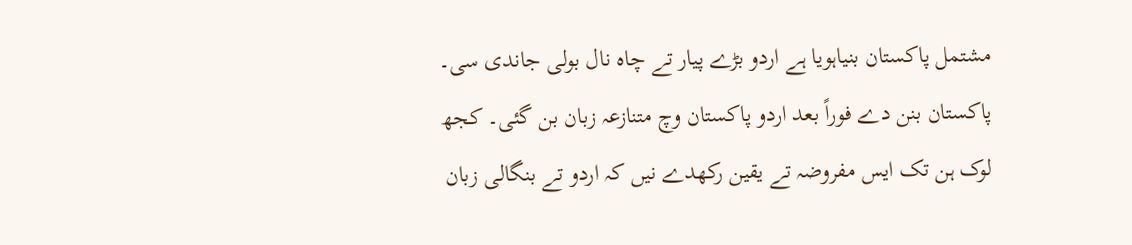مشتمل پاکستان بنیاہویا ہے اردو بڑے پیار تے چاہ نال بولی جاندی سی۔ پاکستان بنن دے فوراً بعد اردو پاکستان وچ متنازعہ زبان بن گئی۔ کجھ لوک ہن تک ایس مفروضہ تے یقین رکھدے نیں کہ اردو تے بنگالی زبان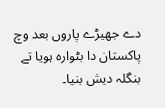دے جھیڑے پاروں بعد وچ پاکستان دا بٹوارہ ہویا تے بنگلہ دیش بنیا۔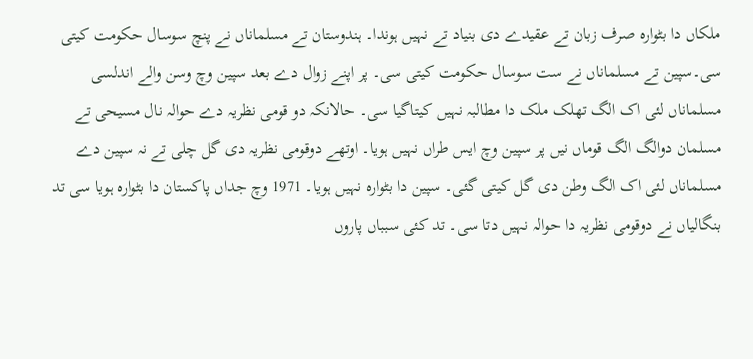ملکاں دا بٹوارہ صرف زبان تے عقیدے دی بنیاد تے نہیں ہوندا۔ ہندوستان تے مسلماناں نے پنچ سوسال حکومت کیتی سی۔سپین تے مسلماناں نے ست سوسال حکومت کیتی سی۔ پر اپنے زوال دے بعد سپین وچ وسن والے اندلسی مسلماناں لئی اک الگ تھلک ملک دا مطالبہ نہیں کیتاگیا سی۔ حالانکہ دو قومی نظریہ دے حوالہ نال مسیحی تے مسلمان دوالگ الگ قوماں نیں پر سپین وچ ایس طراں نہیں ہویا۔ اوتھے دوقومی نظریہ دی گل چلی تے نہ سپین دے مسلماناں لئی اک الگ وطن دی گل کیتی گئی۔ سپین دا بٹوارہ نہیں ہویا۔ 1971 وچ جداں پاکستان دا بٹوارہ ہویا سی تد بنگالیاں نے دوقومی نظریہ دا حوالہ نہیں دتا سی۔ تد کئی سبباں پاروں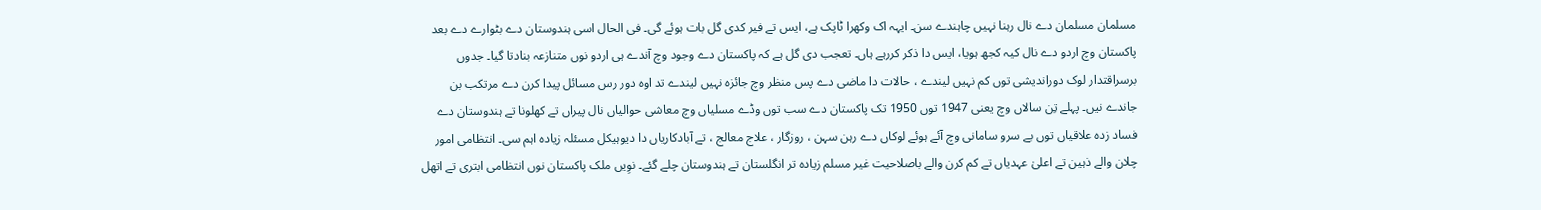مسلمان مسلمان دے نال رہنا نہیں چاہندے سن۔ ایہہ اک وکھرا ٹاپک ہے، ایس تے فیر کدی گل بات ہوئے گی۔ فی الحال اسی ہندوستان دے بٹوارے دے بعد پاکستان وچ اردو دے نال کیہ کجھ ہویا، ایس دا ذکر کررہے ہاں۔ تعجب دی گل ہے کہ پاکستان دے وجود وچ آندے ہی اردو نوں متنازعہ بنادتا گیا۔ جدوں برسراقتدار لوک دوراندیشی توں کم نہیں لیندے ، حالات دا ماضی دے پس منظر وچ جائزہ نہیں لیندے تد اوہ دور رس مسائل پیدا کرن دے مرتکب بن جاندے نیں۔ پہلے تِن سالاں وچ یعنی 1947 توں 1950 تک پاکستان دے سب توں وڈے مسلیاں وچ معاشی حوالیاں نال پیراں تے کھلونا تے ہندوستان دے فساد زدہ علاقیاں توں بے سرو سامانی وچ آئے ہوئے لوکاں دے رہن سہن ، روزگار ، علاج معالج ، تے آبادکاریاں دا دیوہیکل مسئلہ زیادہ اہم سی۔ انتظامی امور چلان والے ذہین تے اعلیٰ عہدیاں تے کم کرن والے باصلاحیت غیر مسلم زیادہ تر انگلستان تے ہندوستان چلے گئے۔ نوِیں ملک پاکستان نوں انتظامی ابتری تے اتھل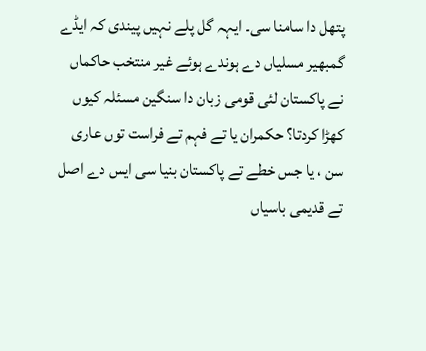پتھل دا سامنا سی۔ ایہہ گل پلے نہیں پیندی کہ ایڈے گمبھیر مسلیاں دے ہوندے ہوئے غیر منتخب حاکماں نے پاکستان لئی قومی زبان دا سنگین مسئلہ کیوں کھڑا کردتا؟ حکمران یا تے فہم تے فراست توں عاری سن ، یا جس خطے تے پاکستان بنیا سی ایس دے اصل تے قدیمی باسیاں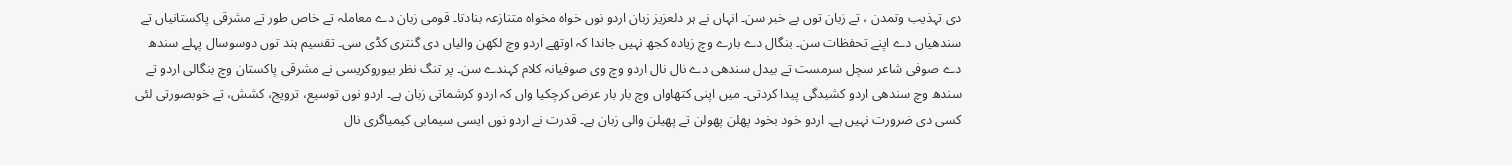دی تہذیب وتمدن ، تے زبان توں بے خبر سن۔ انہاں نے ہر دلعزیز زبان اردو نوں خواہ مخواہ متنازعہ بنادتا۔ قومی زبان دے معاملہ تے خاص طور تے مشرقی پاکستانیاں تے سندھیاں دے اپنے تحفظات سن۔ بنگال دے بارے وچ زیادہ کجھ نہیں جاندا کہ اوتھے اردو وچ لکھن والیاں دی گنتری کڈی سی۔ تقسیم ہند توں دوسوسال پہلے سندھ دے صوفی شاعر سچل سرمست تے بیدل سندھی دے نال نال اردو وچ وی صوفیانہ کلام کہندے سن۔ پر تنگ نظر بیوروکریسی نے مشرقی پاکستان وچ بنگالی اردو تے سندھ وچ سندھی اردو کشیدگی پیدا کردتی۔ میں اپنی کتھاواں وچ بار بار عرض کرچکیا واں کہ اردو کرشماتی زبان ہے۔ اردو نوں توسیع، ترویج، کشش، تے خوبصورتی لئی کسی دی ضرورت نہیں ہے۔ اردو خود بخود پھلن پھولن تے پھیلن والی زبان ہے۔ قدرت نے اردو نوں ایسی سیمابی کیمیاگری نال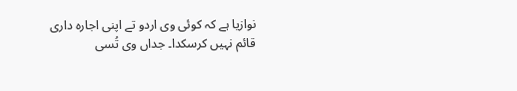نوازیا ہے کہ کوئی وی اردو تے اپنی اجارہ داری قائم نہیں کرسکدا۔ جداں وی تُسی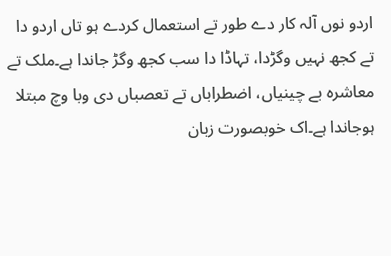اردو نوں آلہ کار دے طور تے استعمال کردے ہو تاں اردو دا تے کجھ نہیں وگڑدا، تہاڈا دا سب کجھ وگڑ جاندا ہے۔ملک تے معاشرہ بے چینیاں، اضطراباں تے تعصباں دی وبا وچ مبتلا ہوجاندا ہے۔اک خوبصورت زبان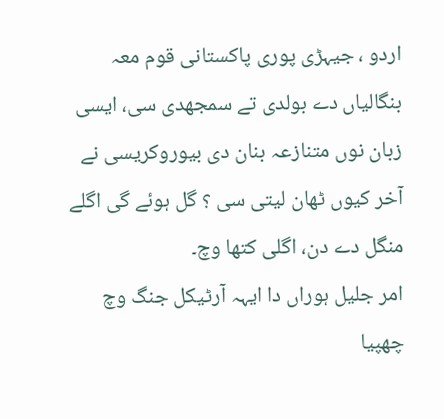اردو ، جیہڑی پوری پاکستانی قوم معہ بنگالیاں دے بولدی تے سمجھدی سی، ایسی زبان نوں متنازعہ بنان دی بیوروکریسی نے آخر کیوں ٹھان لیتی سی ؟ گل ہوئے گی اگلے منگل دے دن، اگلی کتھا وچ۔
امر جلیل ہوراں دا ایہہ آرٹیکل جنگ وچ چھپیا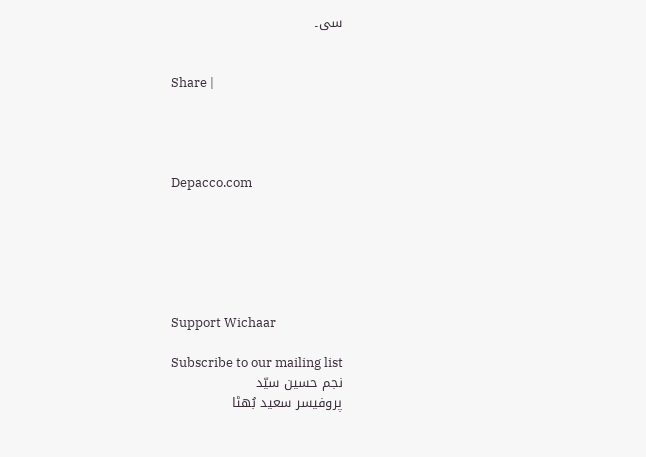سی۔


Share |




Depacco.com






Support Wichaar

Subscribe to our mailing list
نجم حسین سیّد
پروفیسر سعید بُھٹا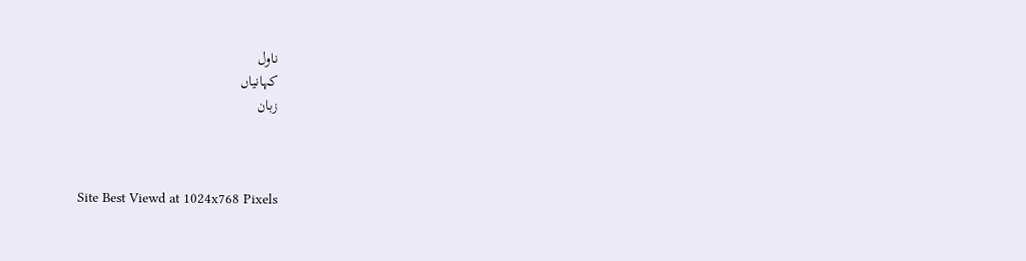ناول
کہانیاں
زبان



Site Best Viewd at 1024x768 Pixels